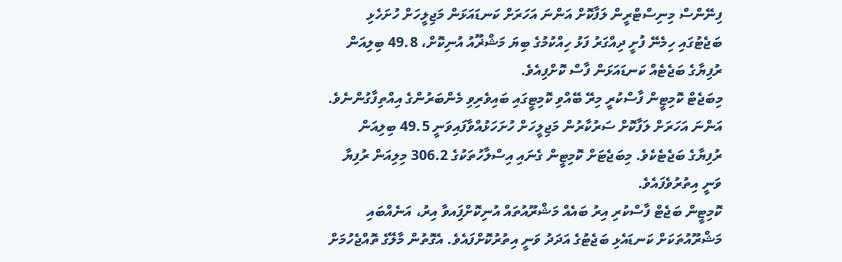ފިނޭންސް މިނިސްޓްރީން ލަފާކޮށް އަންނަ އަހަރަށް ކަނޑައަޅަން މަޖިލީހަށް ހުށަހެޅި ބަޖެޓުގައި ހިމެނޭ ފުށީ ދިއްގަރު ފަޅު ހިއްކުމުގެ ބިޔަ މަޝްޜޫއު އުނިކޮށް، 49.8 ބިލިއަން ރުފިޔާގެ ބަޖެޓެއް ކަނޑައަޅަން ފާސް ކޮށްފިއެވެ.
މިބަޖެޓް ކޮމިޓީން ފާސްކުރީ މިރޭ ބޭއްވި ކޮމިޓީގައި ބައިވެރިވި މެންބަރުންގެ އިއްތިފާގުންނެވެ.
އަންނަ އަހަރަށް ލަފާކޮށް ސަރުކާރުން މަޖިލީހަށް ހުށަހަޅުއްވާފައިވަނީ 49.5 ބިލިއަން ރުފިޔާގެ ބަޖެޓެކެވެ. މިބަޖެޓަށް ކޮމިޓީން ގެނައި އިސްލާހުތަކުގެ 306.2 މިލިއަން ރުފިޔާ ވަނީ އިތުރުވެފައެވެ.
ކޮމިޓީން ބަޖެޓް ފާސްކުރި އިރު ބައެއް މަޝްރޫއުތައް އުނިކޮށްފަިއވާ އިރު، އަނެއްބައި މަޝްރޫއުތަކަށް ކަނޑައެޅި ބަޖެޓުގެ އަދަދު ވަނީ އިތުރުކޮށްފައެވެ. އެގޮތުން މާލޭގެ ތޮއްޖެހުމަށް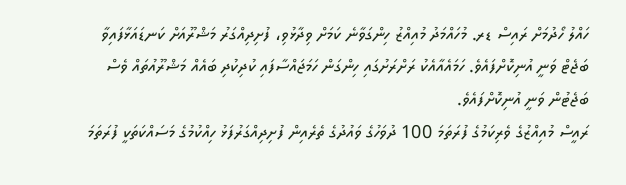ހައްލު ހޯދުމަށް ރައިސް ޑރ. މުހައްމަދު މުއިއްޒު ހިންގަވާނެ ކަމަށް ވިދާޅުވި، ފުށިދިއްގަރު މަޝްރޫއަށް ކަނޑައަޅާފައިވާ ބަޖެޓް ވަނީ އުނިކޮށްފައެވެ. ހަމައެއާއެކު ރަށްރަށުގައި ހިންގަން ހަމަޖައްސާފައި ކުދިކުދި ބައެއް މަޝްރޫއުތައް ވެސް ބަޖެޓުން ވަނީ އުނިކޮށްފައެވެ.
ރައީސް މުއިއްޒުގެ ވެރިކަމުގެ ފުރަތަމަ 100 ދުވަހުގެ ވައުދުގެ ތެރެއިން ފުށިދިއްގަރުފަޅު ހިއްކުމުގެ މަސައްކަތަކީ ފުރަތަމަ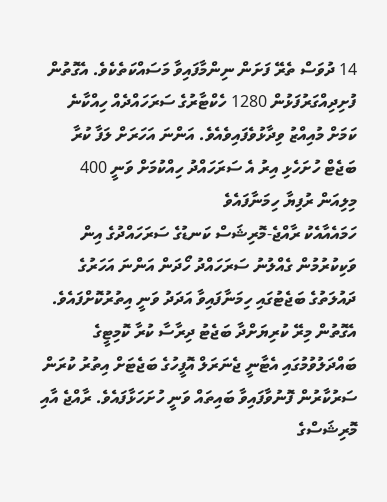14 ދުވަސް ތެރޭ ފަށަން ނިންމާފައިވާ މަސައްކަތެކެވެ. އެގޮތުން ފުށިދިއްގަރުފަޅުން 1280 ހެކްޓާރުގެ ސަރަހައްދެއް ހިއްކާނެ ކަމަށް މުއިއްޒު ވިދާޅުވެފައިވެއެވެ. އަންނަ އަހަރަށް ލަފާ ކުރާ ބަޖެޓް ހުށަހެޅި އިރު އެ ސަރަހައްދު ހިއްކުމަށް ވަނީ 400 މިލިއަން ރުފިޔާ ހިމަނާފައެވެ
ހަމައެއާއެކު ރާއްޖެ-މޮރިޝަސް ކަނޑުގެ ސަރަހައްދުގެ އިން ވަކިކުރުމުން ގެއްލުނު ސަރަހައްދު ހޯދަން އަންނަ އަހަރުގެ ދައުލަތުގެ ބަޖެޓުގައި ހިމަނާފައިވާ އަދަދު ވަނީ އިތުރުކޮށްފައެވެ. އެގޮތުން މިރޭ ކުރިޔަށްދާ ބަޖެޓު ދިރާސާ ކުރާ ކޮމިޓީގެ ބައްދަލުވުމުގައި އެޓާނީ ޖެނަރަލް އޮފީހުގެ ބަޖެޓަށް އިތުރު ކުރަން ސަރުކާރުން ފޮނުވާފައިވާ ބައިތައް ވަނީ ހުށަހަޅާފައެވެ. ރާއްޖެ އާއި މޮރިޝަސްގެ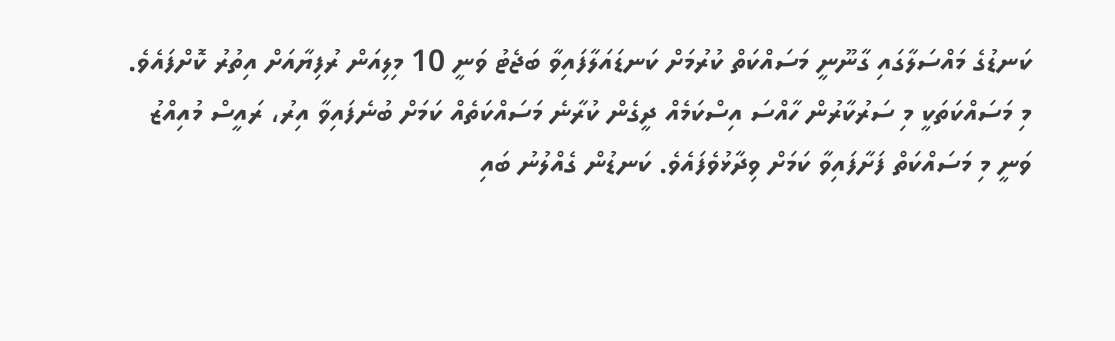ކަނޑުގެ މައްސަލާގައި ގާނޫނީ މަސައްކަތް ކުރުމަށް ކަނޑައަލާފައިވާ ބަޖެޓު ވަނީ 10 މިލިއަން ރުފިޔާއަށް އިތުރު ކޮށްފައެވެ.
މި މަސައްކަތަކީ މި ސަރުކާރުން ހާއްސަ އިސްކަމެއް ދީގެން ކުރާނެ މަސައްކަތެއް ކަމަށް ބުނެފައިވާ އިރު، ރައީސް މުއިއްޒު ވަނީ މި މަސައްކަތް ފަށާފައިވާ ކަމަށް ވިދާޅުވެފައެވެ. ކަނޑުން ގެއްލުނު ބައި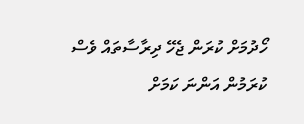ހޯދުމަށް ކުރަން ޖެހޭ ދިރާސާތައް ވެސް ކުރަމުން އަންނަ ކަމަށް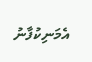އެމަނިކުފާނު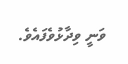ވަނީ ވިދާޅުވެފައެވެ.